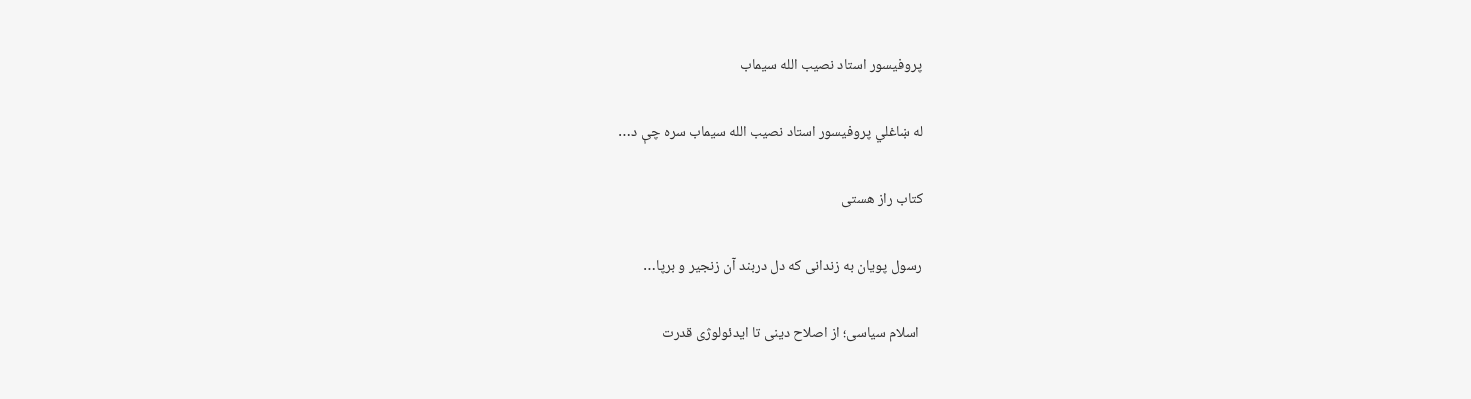پروفیسور استاد نصیب الله سیماب

له ښاغلي پروفیسور استاد نصیب الله سیماب سره چې د…

کتاب راز هستی

رسول پویان به زندانی که دل دربند آن زنجیر و برپا…

 اسلام سیاسی؛ از اصلاح دینی تا ایدئولوژی قدرت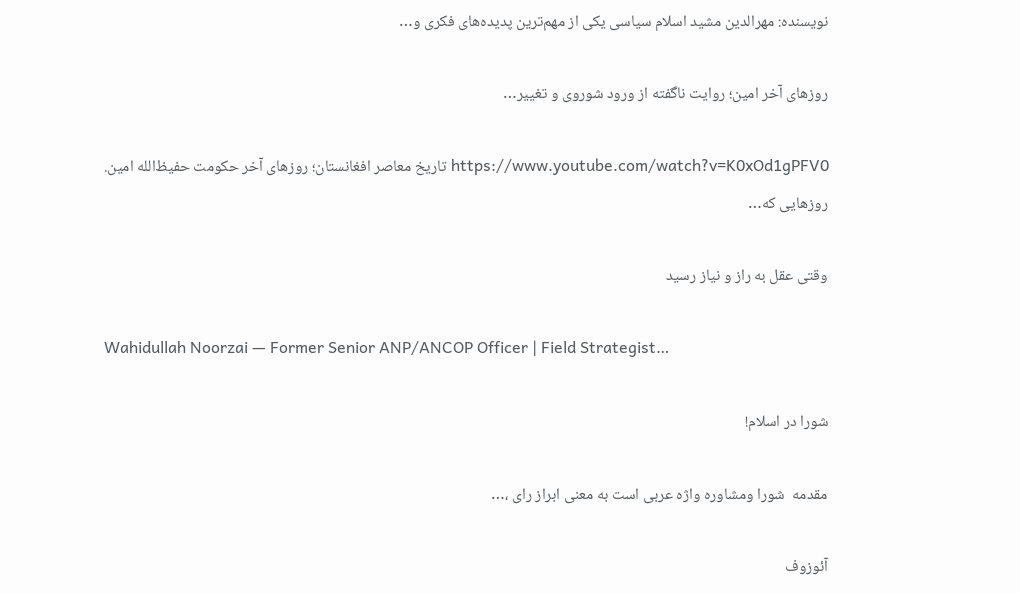نویسنده: مهرالدین مشید اسلام سیاسی یکی از مهم‌ترین پدیده‌های فکری و…

روزهای آخر امین؛ روایت ناگفته از ورود شوروی و تغییر…

https://www.youtube.com/watch?v=K0xOd1gPFV0 تاریخ معاصر افغانستان؛ روزهای آخر حکومت حفیظ‌الله امین. روزهایی که…

وقتی عقل به راز و نیاز رسید

Wahidullah Noorzai — Former Senior ANP/ANCOP Officer | Field Strategist…

شورا در اسلام!

مقدمه  شورا ومشاوره واژه عربی است به معنی ابراز رای ،…

آئوزوف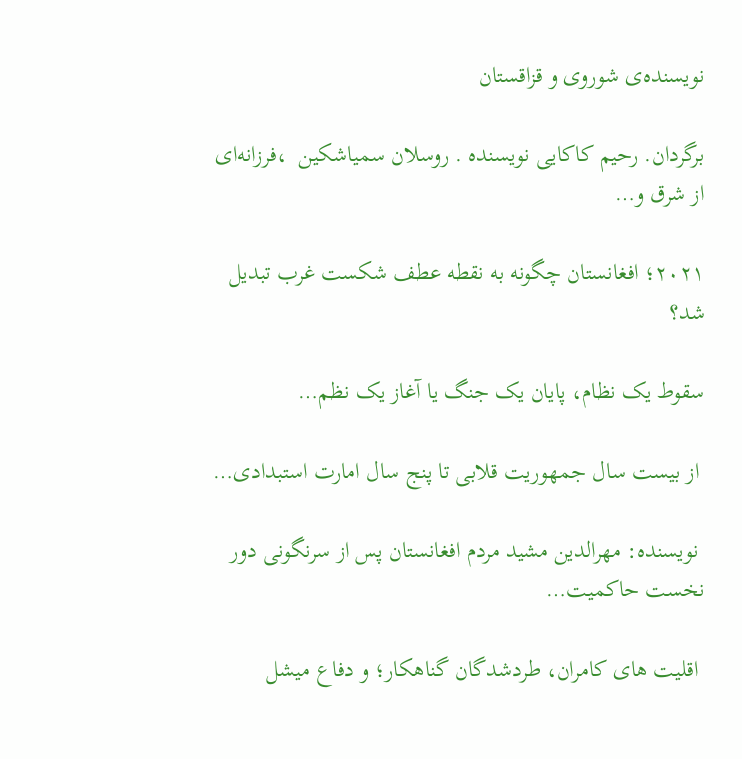نویسنده‌ی شوروی و قزاقستان

برگردان. رحیم کاکایی نویسنده . روسلان سمیاشکین  ،فرزانه‌ای از شرق و…

۲۰۲۱؛ افغانستان چگونه به نقطه عطف شکست غرب تبدیل شد؟

سقوط یک نظام، پایان یک جنگ یا آغاز یک نظم…

 از بیست سال جمهوریت قلابی تا پنج سال امارت استبدادی…

 نویسنده: مهرالدین مشید مردم افغانستان پس از سرنگونی دور نخست حاکمیت…

 اقلیت های کامران، طردشدگان گناهکار؛ و دفاع میشل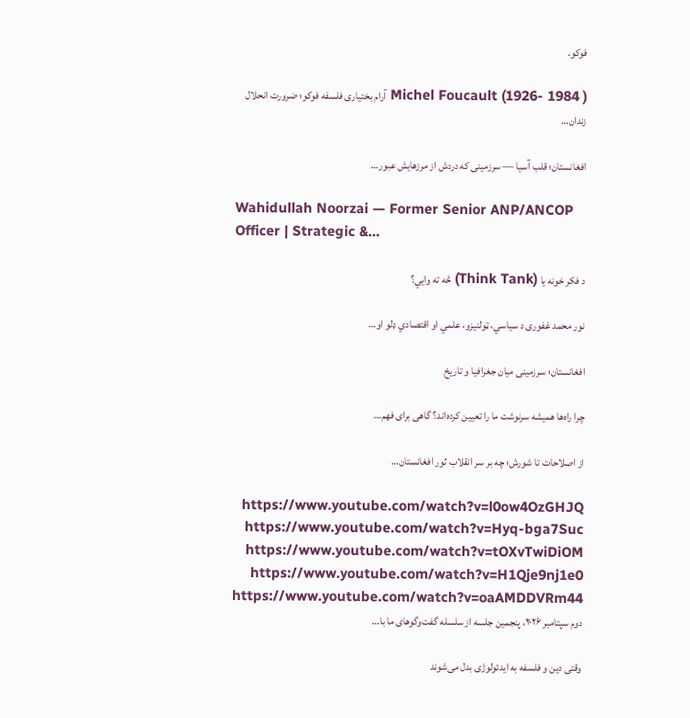فوکو.

Michel Foucault (1926- 1984 ) آرام بختیاری فلسفه فوکو؛ ضرورت انحلال زندان…

افغانستان؛ قلب آسیا — سرزمینی که دردش از مرزهایش عبور…

Wahidullah Noorzai — Former Senior ANP/ANCOP Officer | Strategic &…

د فکر خونه یا (Think Tank) څه ته وایي؟

نور محمد غفوری د سیاسي، ټولنیزو، علمي او اقتصادي ډلو او…

افغانستان؛ سرزمینی میان جغرافیا و تاریخ

چرا راه‌ها همیشه سرنوشت ما را تعیین کرده‌اند؟ گاهی برای فهم…

از اصلاحات تا شورش؛ چه بر سر انقلاب ثور افغانستان…

https://www.youtube.com/watch?v=l0ow4OzGHJQ https://www.youtube.com/watch?v=Hyq-bga7Suc https://www.youtube.com/watch?v=tOXvTwiDiOM https://www.youtube.com/watch?v=H1Qje9nj1e0 https://www.youtube.com/watch?v=oaAMDDVRm44 دوم سپتامبر ۲۰۲۶، پنجمین جلسه از سلسله گفت‌وگوهای ما با…

وقتی دین و فلسفه به ایدئولوژی بدل می‌شوند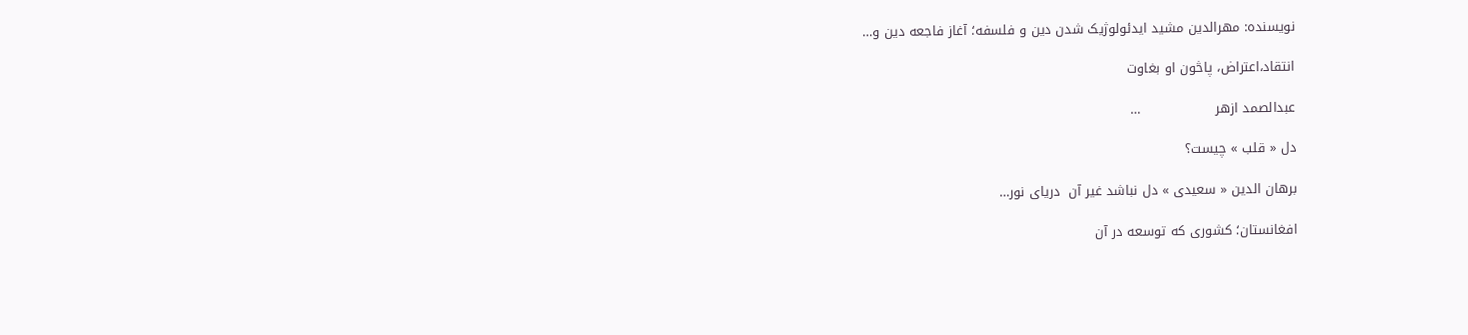نویسنده: مهرالدین مشید ایدئولوژیک شدن دین و فلسفه؛ آغاز فاجعه دین و…

انتقاد،اعتراض، پاڅون او بغاوت

عبدالصمد ازهر                 …

دل « قلب » چیست؟

برهان الدین « سعیدی » دل نباشد غیر آن  دریای نور…

افغانستان؛ کشوری که توسعه در آن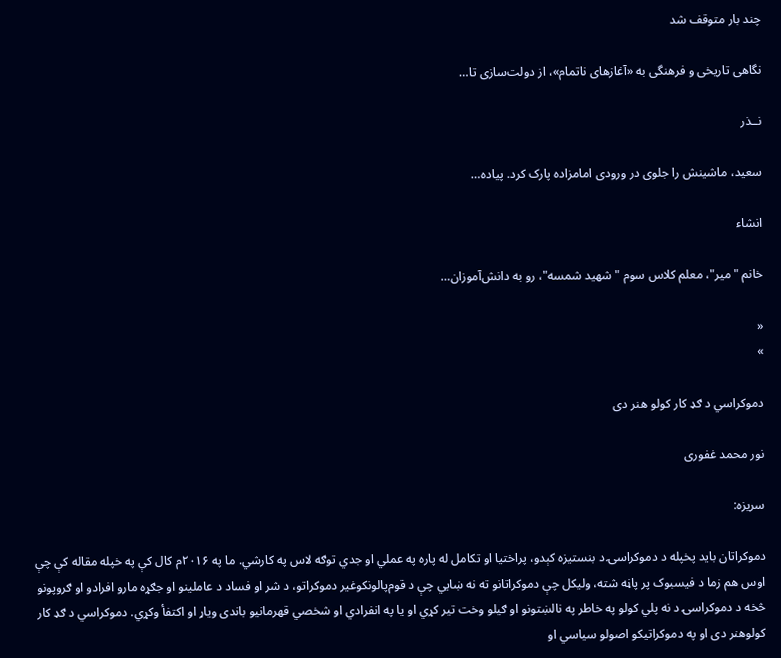چند بار متوقف شد

نگاهی تاریخی و فرهنگی به «آغازهای ناتمام»، از دولت‌سازی تا…

نــذر

سعید، ماشینش را جلوی در ورودی امامزاده پارک کرد. پیاده…

انشاء

خانم "میر"، معلم کلاس سوم "شهید شمسه"، رو به دانش‌آموزان…

«
»

دموکراسي د ګډ کار کولو هنر دی

نور محمد غفوری

سریزه:

دموکراتان باید پخپله د دموکراسۍ د بنستیزه کېدو، پراختیا او تکامل له پاره په عملي او جدي توګه لاس په کارشي. ما په ۲۰۱۶م کال کې په خپله مقاله کې چې اوس هم زما د فیسبوک پر پاڼه شته، ولیکل چې دموکراتانو ته نه ښايي چې د قوم‌پالونکوغیر دموکراتو، د شر او فساد د عاملینو او جګړه مارو افرادو او ګروپونو څخه د دموکراسۍ د نه پلي کولو په خاطر په نالښتونو او ګیلو وخت تیر کړي او یا په انفرادي او شخصي قهرمانیو باندی ویاړ او اکتفأ وکړي. دموکراسي د ګډ کار کولوهنر دی او په دموکراتیکو اصولو سیاسي او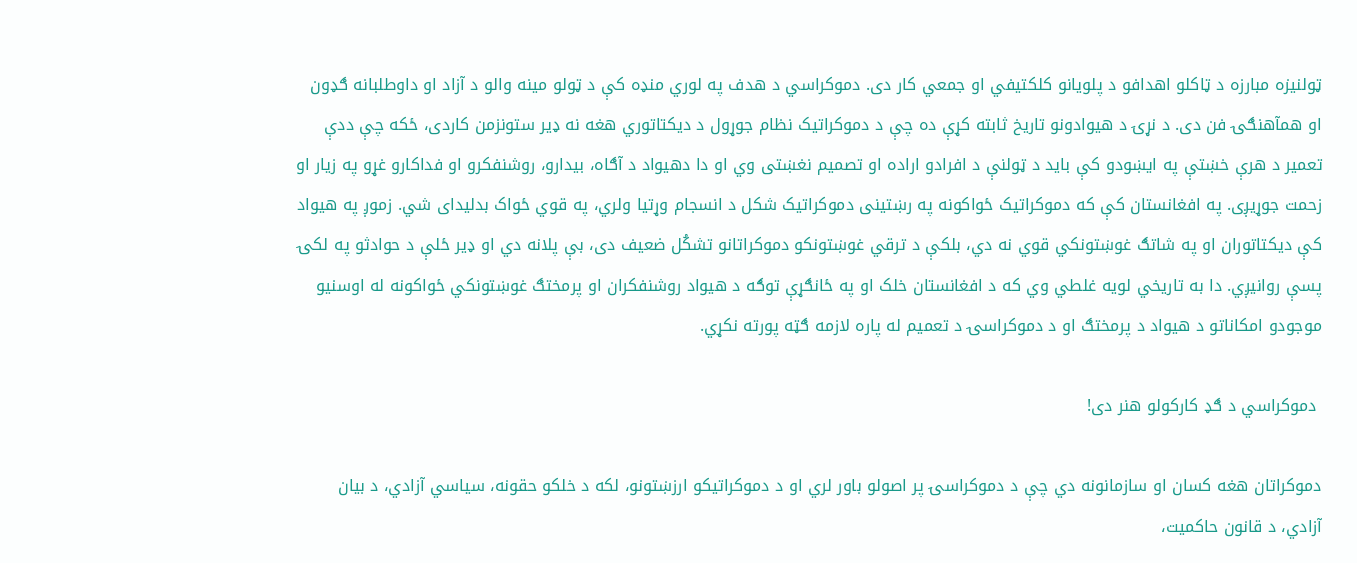ټولنیزه مبارزه د ټاکلو اهدافو د پلویانو کلکتیفي او جمعي کار دی. دموکراسي د هدف په لوري منډه کې د ټولو مینه والو د آزاد او داوطلبانه ګډون او همآهنګۍ فن دی. د نړۍ د هیوادونو تاریخ ثابته کړې ده چې د دموکراتیک نظام جوړول د دیکتاتوري هغه نه ډیر ستونزمن کاردی، ځکه چې ددې تعمیر د هرې خښتې په ایښودو کې باید د ټولنې د افرادو اراده او تصمیم نغښتی وي او دا دهیواد د آګاه، بیدارو، روشنفکرو او فداکارو غړو په زیار او زحمت جوړیږی. په افغانستان کې که دموکراتیک ځواکونه په رښتینی دموکراتیک شکل د انسجام وړتیا ولري، په قوي ځواک بدلیدای شي. زموږ په هیواد کې دیکتاتوران او په شاتګ غوښتونکي قوي نه دي، بلکې د ترقي غوښتونکو دموکراتانو تشکُل ضعیف دی، بې پلانه دي او ډیر ځلې د حوادثو په لکۍ پسې روانیږي. دا به تاریخي لویه غلطي وي که د افغانستان خلک او په ځانګړې توګه د هیواد روشنفکران او پرمختګ غوښتونکي ځواکونه له اوسنیو موجودو امکاناتو د هیواد د پرمختګ او د دموکراسۍ د تعمیم له پاره لازمه ګټه پورته نکړي.

 دموکراسي د ګډ کارکولو هنر دی!

دموکراتان هغه کسان او سازمانونه دي چې د دموکراسۍ پر اصولو باور لري او د دموکراتیکو ارزښتونو، لکه د خلکو حقونه، سیاسي آزادي، د بیان آزادي، د قانون حاکمیت،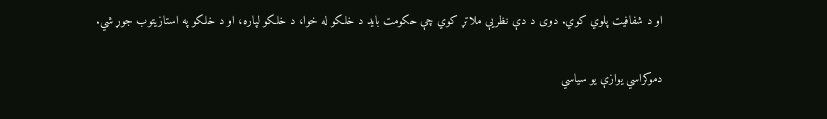او د شفافیت پلوي کوي. دوی د دې نظریې ملاتړ کوي چې حکومت باید د خلکو له خوا، د خلکو لپاره، او د خلکو په استازیتوب جوړ شي.

دموکراسي یوازې یو سیاسي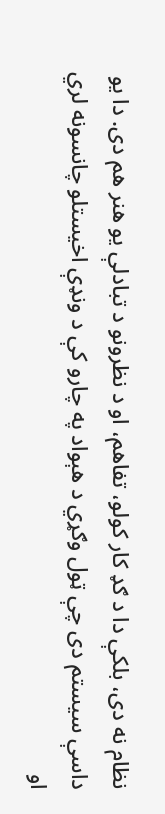نظام نه دی، بلکې دا د ګډ کار کولو، تفاهم، او د نظرونو د تبادلې یو هنر هم دی. دا یو داسې سیستم دی چې ټول وګړي د هېواد په چارو کې د ونډې اخیستلو چانسونه لري او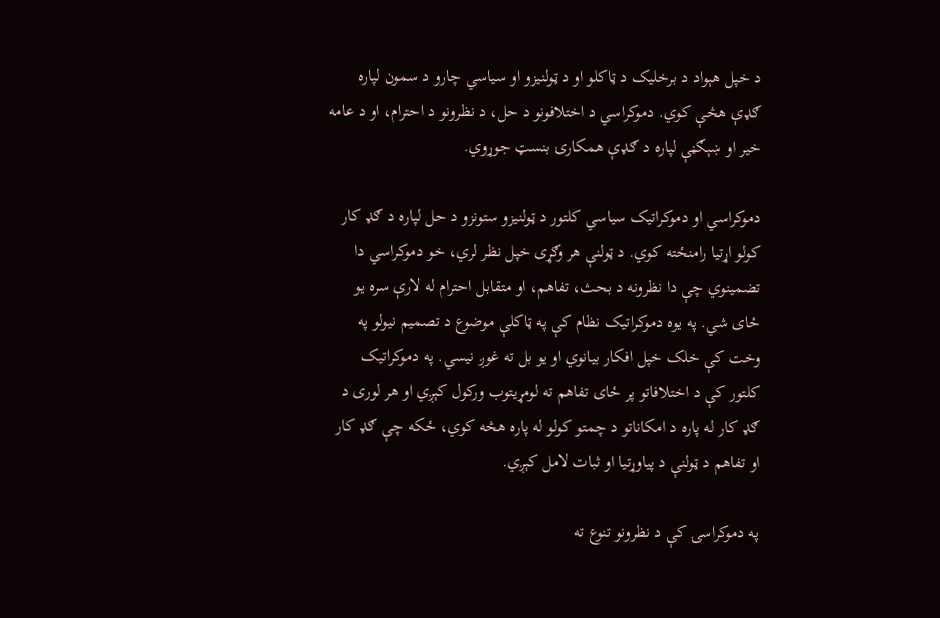د خپل هېواد د برخلیک د ټاکلو او د ټولنیزو او سیاسي چارو د سمون لپاره ګډې هڅې کوي. دموکراسي د اختلافونو د حل، د نظرونو د احترام، او د عامه خیر او ښېګڼې لپاره د ګډې همکارۍ بنسټ جوړوي.

دموکراسي او دموکراتیک سیاسي کلتور د ټولنیزو ستونزو د حل لپاره د ګډ کار کولو اړتیا رامنځته کوي. د ټولنې هر وګړی خپل نظر لري، خو دموکراسي دا تضمینوي چې دا نظرونه د بحث، تفاهم، او متقابل احترام له لارې سره یو ځای شي. په یوه دموکراتیک نظام کې په ټاکلې موضوع د تصمیم نیولو په وخت کې خلک خپل افکار بیانوي او یو بل ته غوږ نیسي. په دموکراتیک کلتور کې د اختلافاتو پر ځای تفاهم ته لومړیتوب ورکول کېږي او هر لوری د ګډ کار له پاره د امکاناتو د چمتو کولو له پاره هڅه کوي، ځکه چې ګډ کار او تفاهم د ټولنې د پیاوړتیا او ثبات لامل کېږي.

په دموکراسۍ کې د نظرونو تنوع ته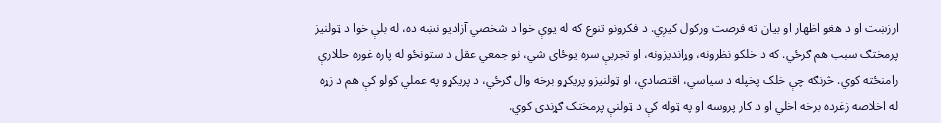ارزښت او د هغو اظهار او بیان ته فرصت ورکول کيږي. د فکرونو تنوع که له یوې خوا د شخصي آزادیو نښه ده، له بلې خوا د ټولنیز پرمختګ سبب هم ګرځي. که د خلکو نظرونه، وړاندیزونه، او تجربې سره یوځای شي، نو جمعي عقل د ستونځو له پاره غوره حللارې رامنځته کوي. څرنګه چې خلک پخپله د سیاسي، اقتصادي، او ټولنیزو پریکړو برخه وال ګرځي، د پریکړو په عملي کولو کې هم د زړه له اخلاصه زغرده برخه اخلي او د کار پروسه او په ټوله کې د ټولنې پرمختک ګړندی کوي.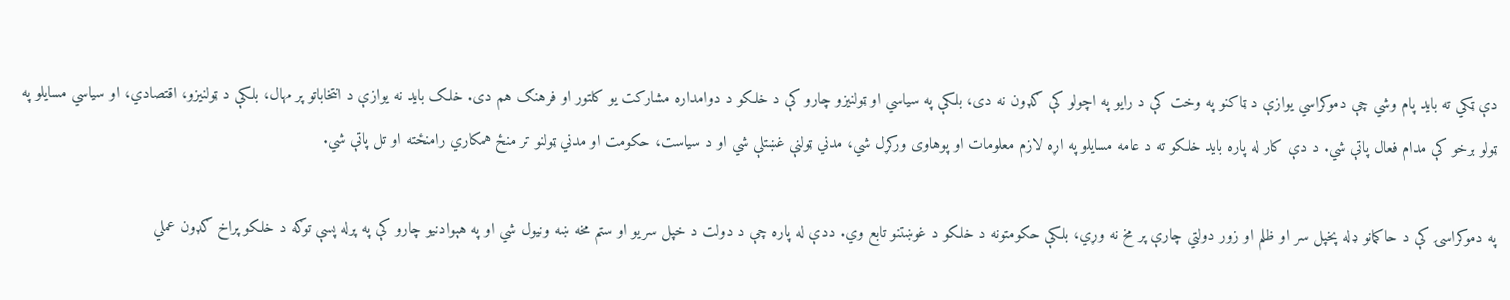دې ټکي ته باید پام وشي چې دموکراسي یوازې د ټاکنو په وخت کې د رایو په اچولو کې ګډون نه دی، بلکې په سیاسي او ټولنیزو چارو کې د خلکو د دوامداره مشارکت یو کلتور او فرهنګ هم دی. خلک باید نه یوازې د انتخاباتو پر مهال، بلکې د ټولنیزو، اقتصادي، او سیاسي مسایلو په ټولو برخو کې مدام فعال پاتې شي. د دې کار له پاره باید خلکو ته د عامه مسایلو په اړه لازم معلومات او پوهاوی ورکړل شي، مدني ټولنې غښتلې شي او د سیاست، حکومت او مدني ټولنو تر منځ همکاري رامنځته او تل پاتې شي.

په دموکراسۍ کې د حاکمانو ډله پخپل سر او ظلم او زور دولتي چارې پر مخ نه وړي، بلکې حکومتونه د خلکو د غوښتنو تابع وي. ددې له پاره چې د دولت د خپل سریو او ستم مخه ښه ونیول شي او په هېوادنیو چارو کې په پرله پسې توګه د خلکو پراخ ګډون عملي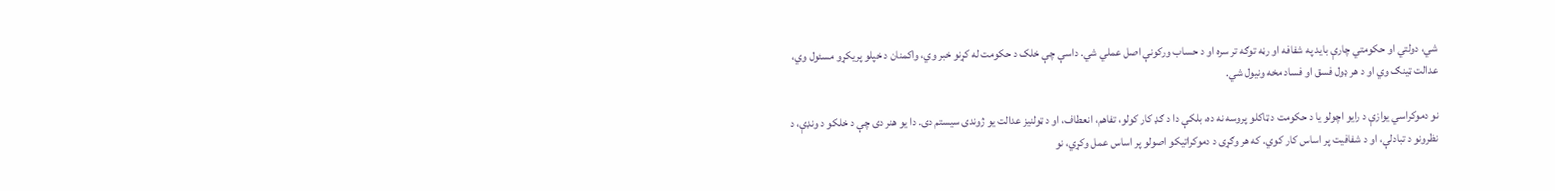شي، دولتي او حکومتي چارې باید په شفافه او رڼه توګه تر سره او د حساب ورکونې اصل عملي شي. داسې چې خلک د حکومت له کړنو خبر وي، واکمنان د خپلو پریکړو مسئول وي، عدالت ټینګ وي او د هر ډول فسق او فساد مخه ونیول شي.

نو دموکراسي یوازې د رایو اچولو یا د حکومت د ټاکلو پروسه نه ده، بلکې دا د ګډ کار کولو، تفاهم، انعطاف، او د ټولنیز عدالت یو ژوندی سیستم دی. دا یو هنر دی چې د خلکو د ونډې، د نظرونو د تبادلې، او د شفافیت پر اساس کار کوي. که هر وګړی د دموکراتیکو اصولو پر اساس عمل وکړي، نو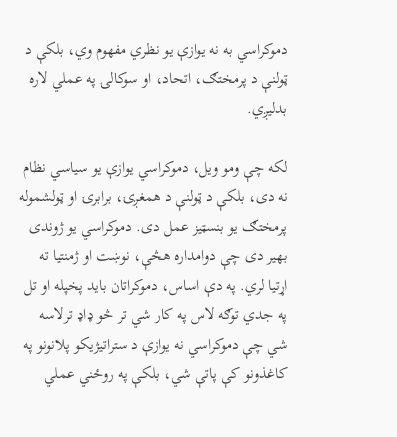دموکراسي به نه یوازې یو نظري مفهوم وي، بلکې د ټولنې د پرمختګ، اتحاد، او سوکالۍ په عملي لاره بدلیږي.

لکه چې ومو ویل، دموکراسي یوازې یو سیاسي نظام نه دی، بلکې د ټولنې د همغږۍ، برابرۍ او ټولشموله پرمختګ یو بنسټیز عمل دی. دموکراسي یو ژوندی بهیر دی چې دوامداره هڅې، نوښت او ژمنتیا ته اړتیا لري. په دې اساس، دموکراتان باید پخپله او تل په جدي توګه لاس په کار شي تر څو ډاډ ترلاسه شي چې دموکراسي نه یوازې د ستراتیژیکو پلانونو په کاغذونو کې پاتې شي، بلکې په روځني عملي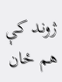ژوند کې هم ځان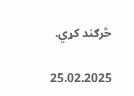څرګند کړي.

25.02.2025